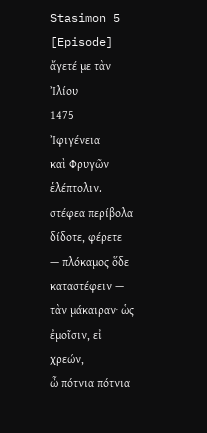Stasimon 5
[Episode]
ἄγετέ με τὰν Ἰλίου
1475
Ἰφιγένεια
καὶ Φρυγῶν ἑλέπτολιν.
στέφεα περίβολα δίδοτε, φέρετε
— πλόκαμος ὅδε καταστέφειν —
τὰν μάκαιραν· ὡς ἐμοῖσιν, εἰ χρεών,
ὦ πότνια πότνια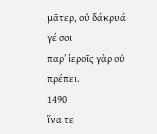μᾶτερ, οὐ δάκρυά γέ σοι
παρʼ ἱεροῖς γὰρ οὐ πρέπει.
1490
ἵνα τε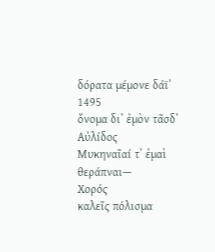δόρατα μέμονε δάϊʼ
1495
ὄνομα διʼ ἐμὸν τᾶσδʼ Αὐλίδος
Μυκηναῖαί τʼ ἐμαὶ θεράπναι—
Χορός
καλεῖς πόλισμα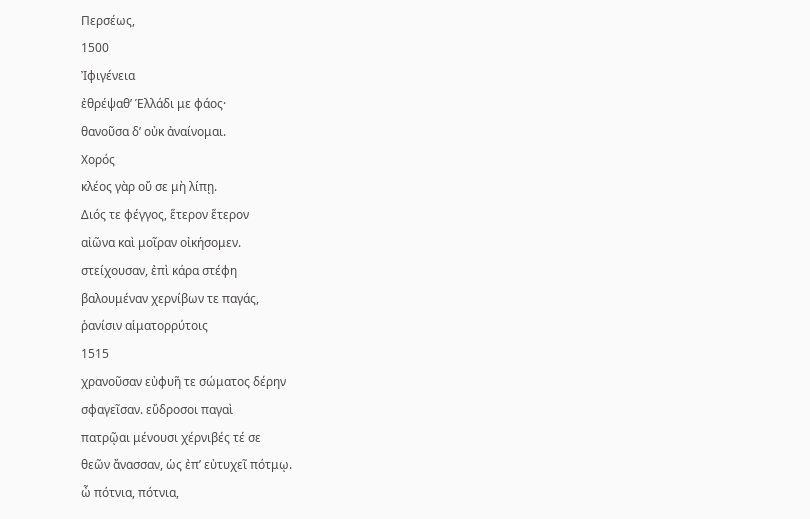Περσέως,
1500
Ἰφιγένεια
ἐθρέψαθʼ Ἑλλάδι με φάος·
θανοῦσα δʼ οὐκ ἀναίνομαι.
Χορός
κλέος γὰρ οὔ σε μὴ λίπῃ.
Διός τε φέγγος, ἕτερον ἕτερον
αἰῶνα καὶ μοῖραν οἰκήσομεν.
στείχουσαν, ἐπὶ κάρα στέφη
βαλουμέναν χερνίβων τε παγάς,
ῥανίσιν αἱματορρύτοις
1515
χρανοῦσαν εὐφυῆ τε σώματος δέρην
σφαγεῖσαν. εὔδροσοι παγαὶ
πατρῷαι μένουσι χέρνιβές τέ σε
θεῶν ἄνασσαν, ὡς ἐπʼ εὐτυχεῖ πότμῳ.
ὦ πότνια, πότνια,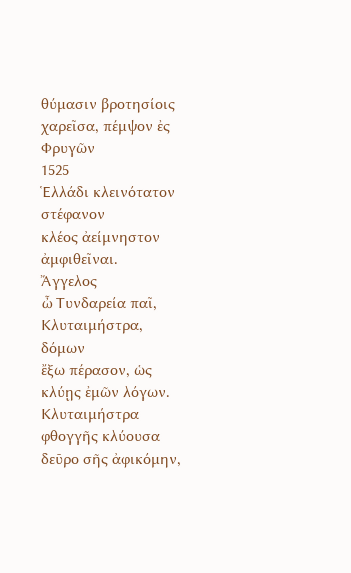θύμασιν βροτησίοις
χαρεῖσα, πέμψον ἐς Φρυγῶν
1525
Ἑλλάδι κλεινότατον στέφανον
κλέος ἀείμνηστον ἀμφιθεῖναι.
Ἄγγελος
ὦ Τυνδαρεία παῖ, Κλυταιμήστρα, δόμων
ἔξω πέρασον, ὡς κλύῃς ἐμῶν λόγων.
Κλυταιμήστρα
φθογγῆς κλύουσα δεῦρο σῆς ἀφικόμην,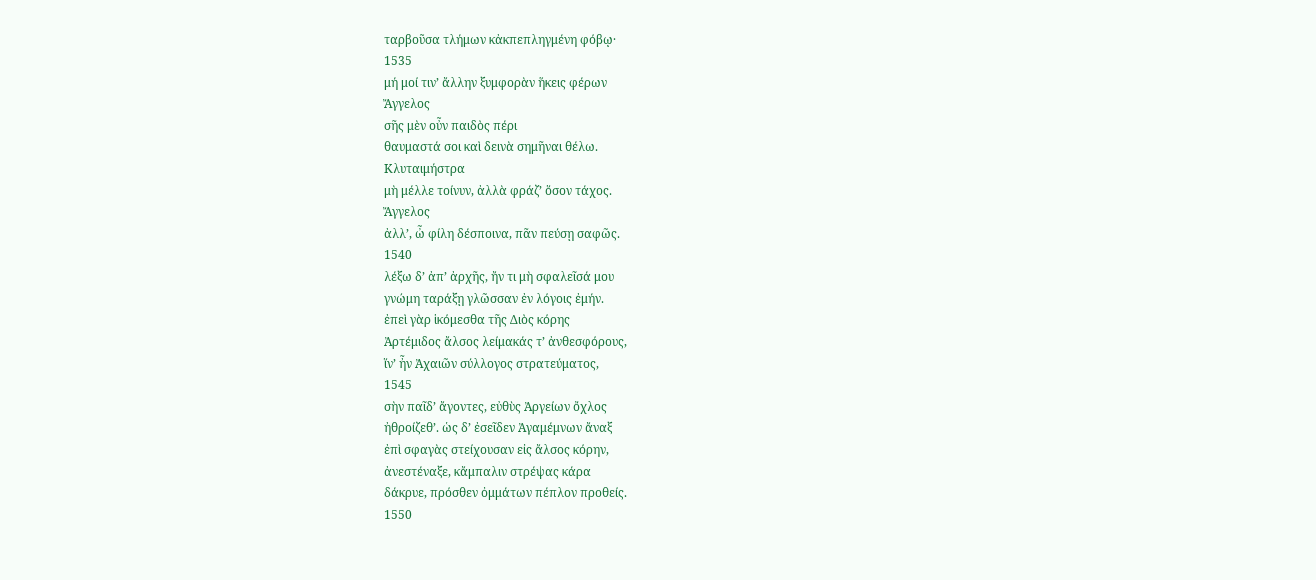ταρβοῦσα τλήμων κἀκπεπληγμένη φόβῳ·
1535
μή μοί τινʼ ἄλλην ξυμφορὰν ἥκεις φέρων
Ἄγγελος
σῆς μὲν οὖν παιδὸς πέρι
θαυμαστά σοι καὶ δεινὰ σημῆναι θέλω.
Κλυταιμήστρα
μὴ μέλλε τοίνυν, ἀλλὰ φράζʼ ὅσον τάχος.
Ἄγγελος
ἀλλʼ, ὦ φίλη δέσποινα, πᾶν πεύσῃ σαφῶς.
1540
λέξω δʼ ἀπʼ ἀρχῆς, ἤν τι μὴ σφαλεῖσά μου
γνώμη ταράξῃ γλῶσσαν ἐν λόγοις ἐμήν.
ἐπεὶ γὰρ ἱκόμεσθα τῆς Διὸς κόρης
Ἀρτέμιδος ἄλσος λείμακάς τʼ ἀνθεσφόρους,
ἵνʼ ἦν Ἀχαιῶν σύλλογος στρατεύματος,
1545
σὴν παῖδʼ ἄγοντες, εὐθὺς Ἀργείων ὄχλος
ἠθροίζεθʼ. ὡς δʼ ἐσεῖδεν Ἀγαμέμνων ἄναξ
ἐπὶ σφαγὰς στείχουσαν εἰς ἄλσος κόρην,
ἀνεστέναξε, κἄμπαλιν στρέψας κάρα
δάκρυε, πρόσθεν ὀμμάτων πέπλον προθείς.
1550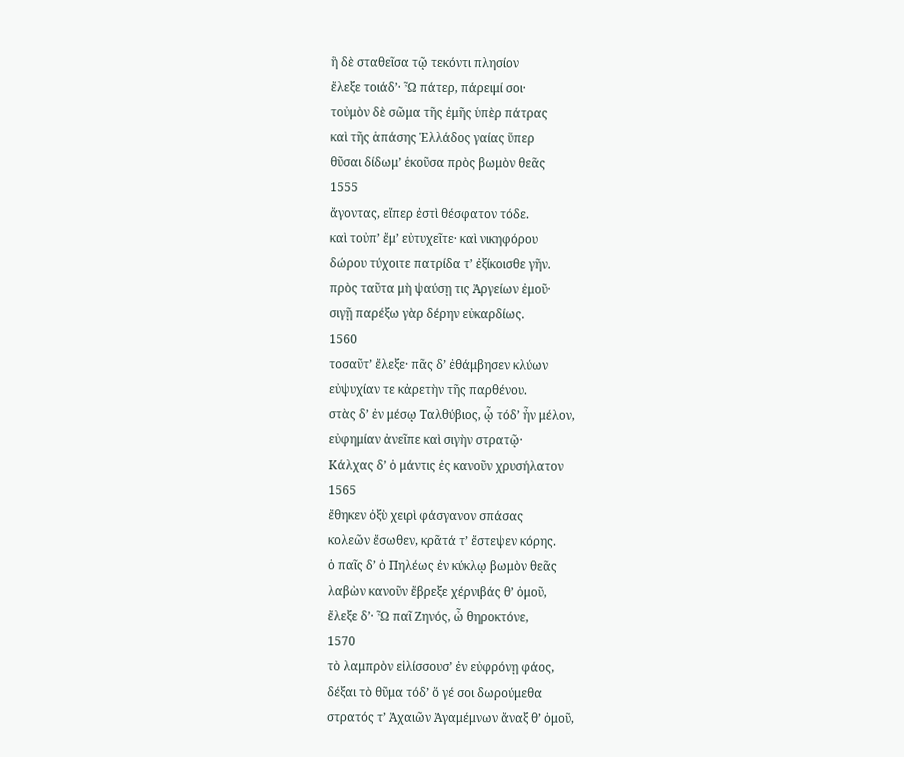ἣ δὲ σταθεῖσα τῷ τεκόντι πλησίον
ἔλεξε τοιάδʼ· Ὦ πάτερ, πάρειμί σοι·
τοὐμὸν δὲ σῶμα τῆς ἐμῆς ὑπὲρ πάτρας
καὶ τῆς ἁπάσης Ἑλλάδος γαίας ὕπερ
θῦσαι δίδωμʼ ἑκοῦσα πρὸς βωμὸν θεᾶς
1555
ἄγοντας, εἴπερ ἐστὶ θέσφατον τόδε.
καὶ τοὐπʼ ἔμʼ εὐτυχεῖτε· καὶ νικηφόρου
δώρου τύχοιτε πατρίδα τʼ ἐξίκοισθε γῆν.
πρὸς ταῦτα μὴ ψαύσῃ τις Ἀργείων ἐμοῦ·
σιγῇ παρέξω γὰρ δέρην εὐκαρδίως.
1560
τοσαῦτʼ ἔλεξε· πᾶς δʼ ἐθάμβησεν κλύων
εὐψυχίαν τε κἀρετὴν τῆς παρθένου.
στὰς δʼ ἐν μέσῳ Ταλθύβιος, ᾧ τόδʼ ἦν μέλον,
εὐφημίαν ἀνεῖπε καὶ σιγὴν στρατῷ·
Κάλχας δʼ ὁ μάντις ἐς κανοῦν χρυσήλατον
1565
ἔθηκεν ὀξὺ χειρὶ φάσγανον σπάσας
κολεῶν ἔσωθεν, κρᾶτά τʼ ἔστεψεν κόρης.
ὁ παῖς δʼ ὁ Πηλέως ἐν κύκλῳ βωμὸν θεᾶς
λαβὼν κανοῦν ἔβρεξε χέρνιβάς θʼ ὁμοῦ,
ἔλεξε δʼ· Ὦ παῖ Ζηνός, ὦ θηροκτόνε,
1570
τὸ λαμπρὸν εἱλίσσουσʼ ἐν εὐφρόνῃ φάος,
δέξαι τὸ θῦμα τόδʼ ὅ γέ σοι δωρούμεθα
στρατός τʼ Ἀχαιῶν Ἀγαμέμνων ἄναξ θʼ ὁμοῦ,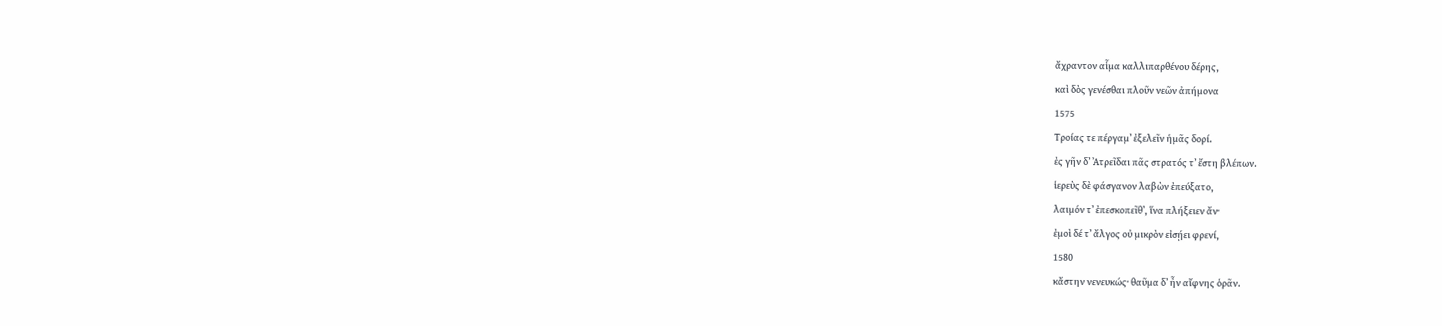ἄχραντον αἷμα καλλιπαρθένου δέρης,
καὶ δὸς γενέσθαι πλοῦν νεῶν ἀπήμονα
1575
Τροίας τε πέργαμʼ ἐξελεῖν ἡμᾶς δορί.
ἐς γῆν δʼ Ἀτρεῖδαι πᾶς στρατός τʼ ἔστη βλέπων.
ἱερεὺς δὲ φάσγανον λαβὼν ἐπεύξατο,
λαιμόν τʼ ἐπεσκοπεῖθʼ, ἵνα πλήξειεν ἄν·
ἐμοὶ δέ τʼ ἄλγος οὐ μικρὸν εἰσῄει φρενί,
1580
κἄστην νενευκώς· θαῦμα δʼ ἦν αἴφνης ὁρᾶν.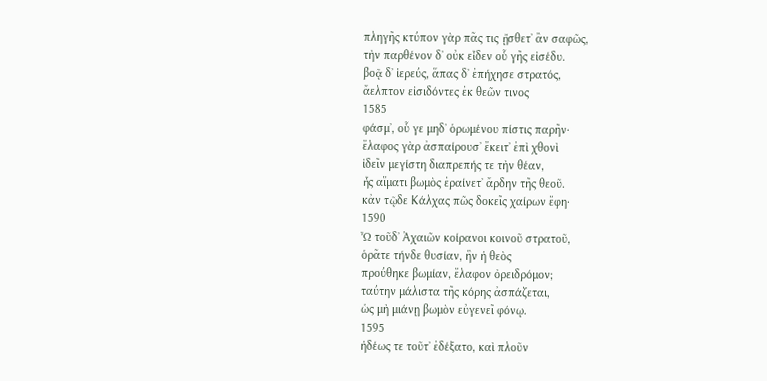πληγῆς κτύπον γὰρ πᾶς τις ᾔσθετʼ ἂν σαφῶς,
τὴν παρθένον δʼ οὐκ εἶδεν οὗ γῆς εἰσέδυ.
βοᾷ δʼ ἱερεύς, ἅπας δʼ ἐπήχησε στρατός,
ἄελπτον εἰσιδόντες ἐκ θεῶν τινος
1585
φάσμʼ, οὗ γε μηδʼ ὁρωμένου πίστις παρῆν·
ἔλαφος γὰρ ἀσπαίρουσʼ ἔκειτʼ ἐπὶ χθονὶ
ἰδεῖν μεγίστη διαπρεπής τε τὴν θέαν,
ἧς αἵματι βωμὸς ἐραίνετʼ ἄρδην τῆς θεοῦ.
κἀν τῷδε Κάλχας πῶς δοκεῖς χαίρων ἔφη·
1590
Ὦ τοῦδʼ Ἀχαιῶν κοίρανοι κοινοῦ στρατοῦ,
ὁρᾶτε τήνδε θυσίαν, ἣν ἡ θεὸς
προύθηκε βωμίαν, ἔλαφον ὀρειδρόμον;
ταύτην μάλιστα τῆς κόρης ἀσπάζεται,
ὡς μὴ μιάνῃ βωμὸν εὐγενεῖ φόνῳ.
1595
ἡδέως τε τοῦτʼ ἐδέξατο, καὶ πλοῦν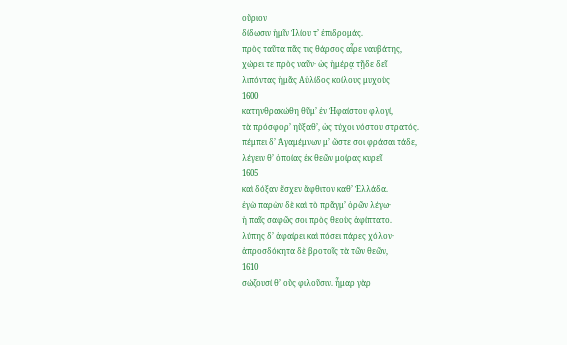οὔριον
δίδωσιν ἡμῖν Ἰλίου τʼ ἐπιδρομάς.
πρὸς ταῦτα πᾶς τις θάρσος αἶρε ναυβάτης,
χώρει τε πρὸς ναῦν· ὡς ἡμέρᾳ τῇδε δεῖ
λιπόντας ἡμᾶς Αὐλίδος κοίλους μυχοὺς
1600
κατηνθρακώθη θῦμʼ ἐν Ἡφαίστου φλογί,
τὰ πρόσφορʼ ηὔξαθʼ, ὡς τύχοι νόστου στρατός.
πέμπει δʼ Ἀγαμέμνων μʼ ὥστε σοι φράσαι τάδε,
λέγειν θʼ ὁποίας ἐκ θεῶν μοίρας κυρεῖ
1605
καὶ δόξαν ἔσχεν ἄφθιτον καθʼ Ἑλλάδα.
ἐγὼ παρὼν δὲ καὶ τὸ πρᾶγμʼ ὁρῶν λέγω·
ἡ παῖς σαφῶς σοι πρὸς θεοὺς ἀφίπτατο.
λύπης δʼ ἀφαίρει καὶ πόσει πάρες χόλον·
ἀπροσδόκητα δὲ βροτοῖς τὰ τῶν θεῶν,
1610
σώζουσί θʼ οὓς φιλοῦσιν. ἦμαρ γὰρ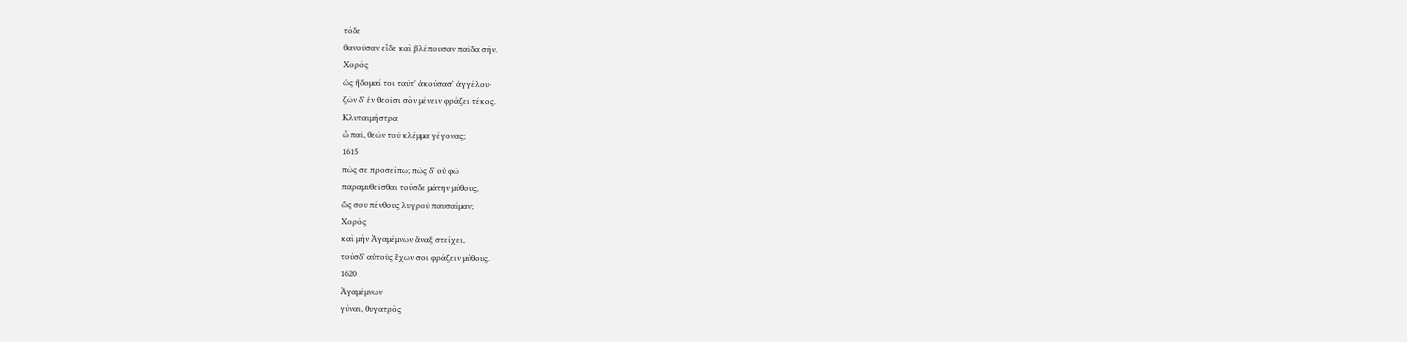τόδε
θανοῦσαν εἶδε καὶ βλέπουσαν παῖδα σήν.
Χορός
ὡς ἥδομαί τοι ταῦτʼ ἀκούσασʼ ἀγγέλου·
ζῶν δʼ ἐν θεοῖσι σὸν μένειν φράζει τέκος.
Κλυταιμήστρα
ὦ παῖ, θεῶν τοῦ κλέμμα γέγονας;
1615
πῶς σε προσείπω; πῶς δʼ οὐ φῶ
παραμυθεῖσθαι τούσδε μάτην μύθους,
ὥς σου πένθους λυγροῦ παυσαίμαν;
Χορός
καὶ μὴν Ἀγαμέμνων ἄναξ στείχει,
τούσδʼ αὐτοὺς ἔχων σοι φράζειν μύθους.
1620
Ἀγαμέμνων
γύναι, θυγατρὸς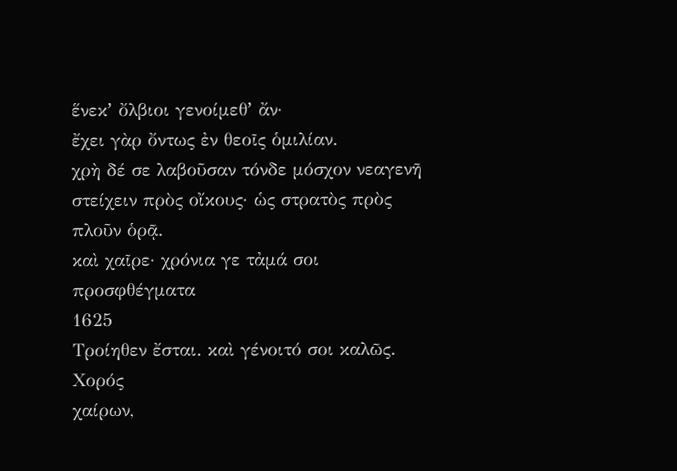ἕνεκʼ ὄλβιοι γενοίμεθʼ ἄν·
ἔχει γὰρ ὄντως ἐν θεοῖς ὁμιλίαν.
χρὴ δέ σε λαβοῦσαν τόνδε μόσχον νεαγενῆ
στείχειν πρὸς οἴκους· ὡς στρατὸς πρὸς πλοῦν ὁρᾷ.
καὶ χαῖρε· χρόνια γε τἀμά σοι προσφθέγματα
1625
Τροίηθεν ἔσται. καὶ γένοιτό σοι καλῶς.
Χορός
χαίρων,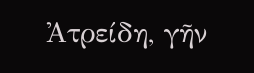Ἀτρείδη, γῆν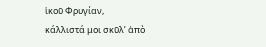ἱκοῦ Φρυγίαν,
κάλλιστά μοι σκῦλʼ ἀπὸ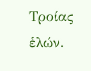Τροίας ἑλών.